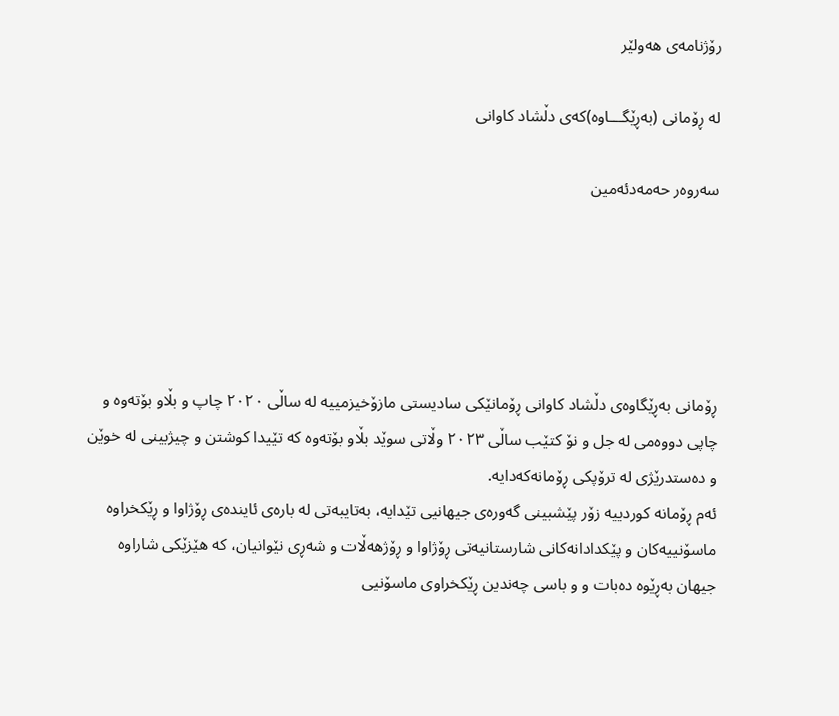رۆژنامەی ھەولێر

لە ڕۆمانی (بەڕێگـــاوە)کەی دڵشاد کاوانی

سه‌روه‌ر حەمەدئەمین





ڕۆمانی بەڕێگاوەی دڵشاد کاوانی ڕۆمانێکی سادیستی مازۆخیزمییە لە ساڵی ٢٠٢٠ چاپ و بڵاو بۆتەوە و چاپی دووەمی لە جل و نۆ کتێب ساڵی ٢٠٢٣ وڵاتی سوێد بڵاو بۆتەوە کە تێیدا کوشتن و چیژبینی لە خوێن و دەستدرێژی لە ترۆپکی ڕۆمانەکەدایە.
ئەم ڕۆمانە کوردییە زۆر پێشبینی گەورەی جیهانیی تێدایە، بەتایبەتی لە بارەی ئایندەی ڕۆژاوا و ڕێکخراوە ماسۆنییەکان و پێکدادانەکانی شارستانیەتی ڕۆژاوا و ڕۆژهەڵات و شەڕی نێوانیان، کە هێزێکی شاراوە جیهان بەڕێوە دەبات و و باسی چەندین ڕێکخراوی ماسۆنیی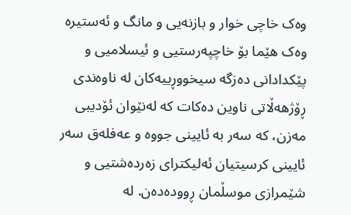وەک خاچی خوار و بازنەیی و مانگ و ئەستیرە وەک هێما بۆ خاچپەرستیی و ئیسلامیی و پێکدادانی دەزگە سیخووڕییەکان لە ناوەندی ڕۆژهەڵاتی ناوین دەکات کە لەنێوان ئۆدیبی مەزن، کە سەر بە ئایینی جووە و عەفلەق سەر ئایینی کرسیتیان ئەلیکترای زەردەشتیی و شێمرازی موسڵمان ڕوودەدەن. لە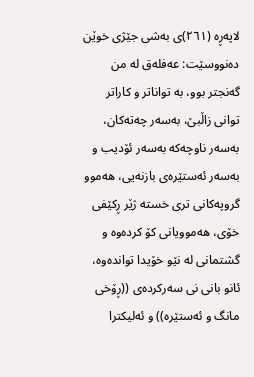لاپەڕە (٢٦١)ی بەشی جێژی خوێن دەنووسێت: عەفلەق لە من گەنجتر بوو، بە تواناتر و كاراتر توانی زاڵبێ، بەسەر چەتەكان، بەسەر ناوچەكە بەسەر ئۆدیب و بەسەر ئەستێرەی بازنەیی، هەموو گروپەكانی تری خستە ژێر ڕكێفی خۆی، هەموویانی كۆ كردەوە و گشتمانی لە نێو خۆیدا تواندەوە، ئانو بانی نی سەركردەی ((ڕۆخی مانگ و ئەستێرە)) و ئەلیكترا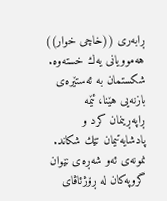ڕابەری ((خاچی خوار)) هەموویانی یەك خستەوە. شكستمان بە ئەستێرەی بازنەیی هێنا، ئێمە ڕاپەڕینمان كرد و پادشایەتیمان تێك شكاند. نمونەی ئەو شەڕەی نێوان گروپەکان لە ڕۆژئاڤای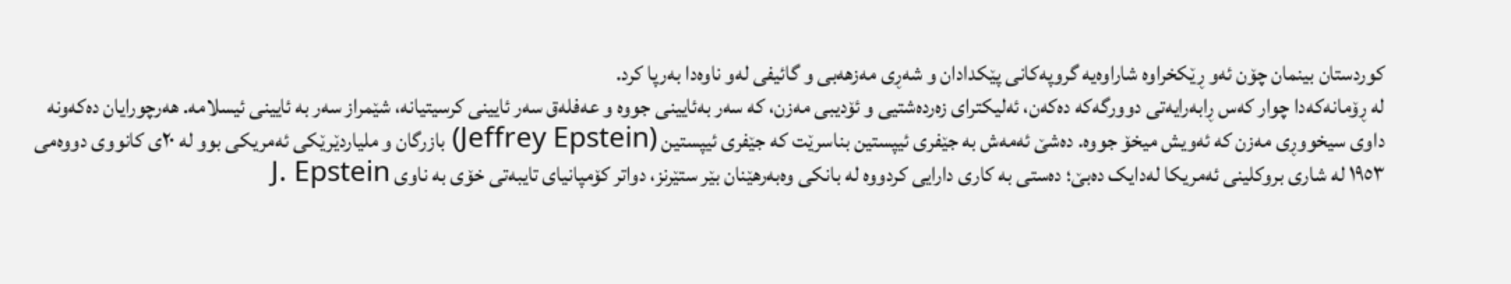کوردستان بینمان چۆن ئەو ڕێکخراوە شاراوەیە گروپەکانی پێکدادان و شەڕی مەزهەبی و گائیفی لەو ناوەدا بەرپا کرد.
لە ڕۆمانەکەدا چوار کەس ڕابەرایەتی دوورگەکە دەکەن، ئەلیکترای زەردەشتیی و ئۆدیبی مەزن، کە سەر بەئایینی جووە و عەفلەق سەر ئایینی کرسیتیانە، شێمراز سەر بە ئایینی ئیسلامە. هەرچورایان دەکەونە داوی سیخووڕی مەزن کە ئەویش میخۆ جووە. دەشێ ئەمەش بە جێفری ئیپستین بناسرێت کە جێفری ئیپستین (Jeffrey Epstein) بازرگان و ملیاردێرێکی ئەمریکی بوو لە ٢٠ی کانووی دووەمی ١٩٥٣ لە شاری بروکلینی ئەمریکا لەدایک دەبێ؛ دەستی بە کاری دارایی کردووە لە بانکی وەبەرھێنان بێر ستێرنز، دواتر کۆمپانیای تایبەتی خۆی بە ناوی J. Epstein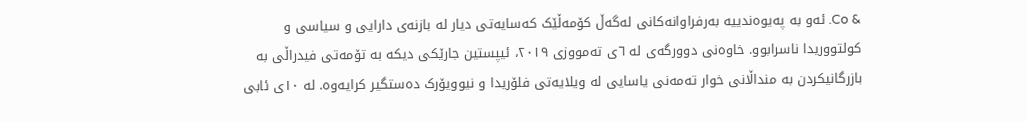& Co. ئەو بە پەیوەندییە بەرفراوانەکانی لەگەڵ کۆمەڵێک کەسایەتی دیار لە بازنەی دارایی و سیاسی و کولتووریدا ناسرابوو. خاوەنی دوورگەی لە ٦ی تەمووزی ٢٠١٩، ئیپستین جارێکی دیکە بە تۆمەتی فیدراڵی بە بازرگانیکردن بە منداڵانی خوار تەمەنی یاسایی لە ویلایەتی فلۆریدا و نیوویۆرک دەستگیر کرایەوە. لە ١٠ی ئابی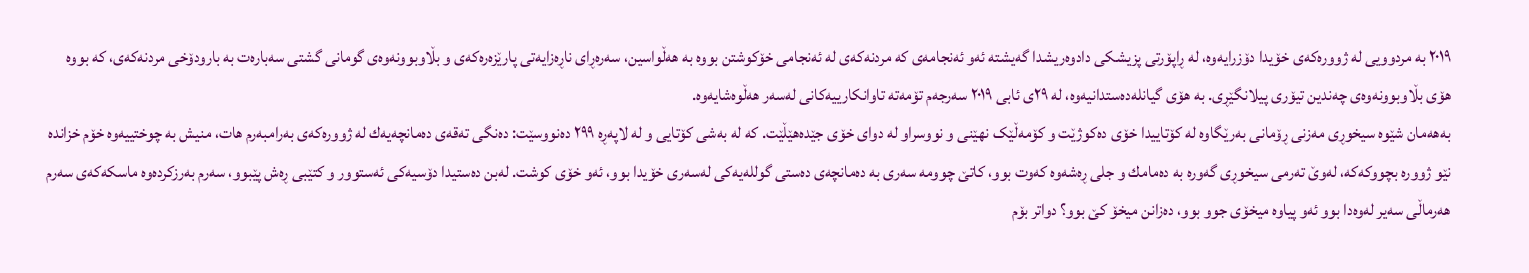٢٠١٩ بە مردوویی لە ژوورەکەی خۆیدا دۆزرایەوە، لە ڕاپۆرتی پزیشکی دادوەریشدا گەیشتە ئەو ئەنجامەی کە مردنەکەی لە ئەنجامی خۆکوشتن بووە بە ھەڵواسین، سەرەڕای ناڕەزایەتی پارێزەرەکەی و بڵاوبوونەوەی گومانی گشتی سەبارەت بە بارودۆخی مردنەکەی، کە بووە ھۆی بڵاوبوونەوەی چەندین تیۆری پیلانگێڕی. بە ھۆی گیانلەدەستدانیەوە، لە ٢٩ی ئابی ٢٠١٩ سەرجەم تۆمەتە تاوانکارییەکانی لەسەر ھەڵوەشایەوە.
بەهەمان شێوە سیخوڕی مەزنی ڕۆمانی بەرێگاوە لە کۆتاییدا خۆی دەکوژێت و کۆمەڵێک نهێنی و نووسراو لە دوای خۆی جێدەهێڵێت. کە لە بەشی کۆتایی و لە لاپەڕە ٢٩٩ دەنووسێت: دەنگی تەقەی دەمانچەیەك لە ژوورەكەی بەرامبەرم هات، منیش بە چوختییەوە خۆم خزاندە نێو ژوورە بچووكەكە، لەوێ‌ تەرمی سیخوڕی گەورە بە دەمامك و جلی ڕەشەوە كەوت بوو، كاتێ‌ چوومە سەری بە دەمانچەی دەستی گوللەیەكی لەسەری خۆیدا بوو، ئەو خۆی كوشت. لەبن دەستیدا دۆسیەكی ئەستوور و كتێبی ڕەش پێبوو، سەرم بەرزكردەوە ماسكەكەی سەرم هەرماڵی سەیر لەوەدا بوو ئەو پیاوە میخۆی جوو بوو، دەزانن میخۆ كێ بوو؟ دواتر بۆم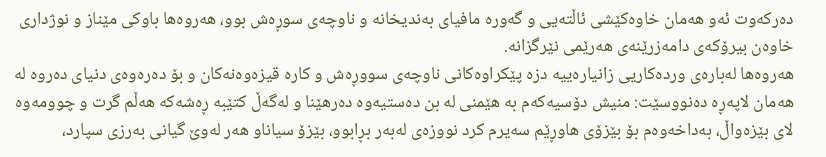دەركەوت ئەو هەمان خاوەكێشی ئاڵتەیی و گەورە مافیای بەندیخانە و ناوچەی سوڕەش بوو، هەروەها باوكی مێناز و نوژداری خاوەن بیرۆكەی دامەزرێنەی هەرێمی نێرگزانە.
هەروەها لەبارەی وردەکاریی زانیارەییە دزە پێکراوەکانی ناوچەی سووڕەش و کارە قیزەوەنەکان و بۆ دەرەوەی دنیای دەروە لە هەمان لاپەڕە دەنووسێت: منیش دۆسیەكەم بە هێمنی لە بن دەستیەوە دەرهێنا و لەگەڵ كتێبە ڕەشەكە هەڵم گرت و چوومەوە لای بێزەواڵ، بەداخەوەم بۆ بێزۆی هاوڕێم سەیرم كرد نووزەی لەبەر بڕابوو، بێزۆ سیاناو هەر لەوێ‌ گیانی بەرزی سپارد،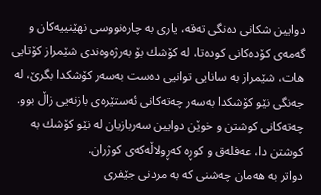دوایین شكانی دەنگی تەقە، یاری بە چارەنووسی نهێنییەكان و گەمەی كۆدەكانی كودەتا، لە كۆشك بۆ بەرژەوەندی شێمراز كۆتایی هات، شێمراز بە سانایی توانیی دەست بەسەر كۆشكدا بگرێ، لە جەنگی نێو كۆشكدا بەسەر چەتەكانی ئەستێرەی بازنەیی زاڵ بوو. چەتەكانی كوشتن و خوێن دوایین سەربازیان لە نێو كۆشك بە كوشتن دا، عەفلەق و كوڕە كەڕولاڵەكەی كوژران.
دواتر بە هەمان چەشنی کە بە مردنی جێفری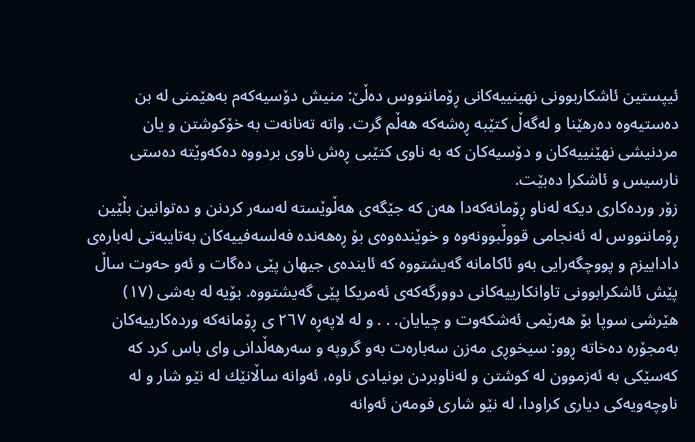ئیپستین ئاشکاربوونی نهینییەکانی ڕۆماننووس دەڵێ: منیش دۆسیەكەم بەهێمنی لە بن دەستیەوە دەرهێنا و لەگەڵ كتێبە ڕەشەكە هەڵم گرت. واتە تەنانەت بە خۆکوشتن و یان مردنیشی نهێنییەکان و دۆسیەکان کە بە ناوی کتێبی ڕەش ناوی بردووە دەکەوێتە دەستی نارسیس و ئاشکرا دەبێت.
زۆر وردەکاری دیکە لەناو ڕۆمانەکەدا هەن کە جێگەی هەڵوێستە لەسەر کردنن و دەتوانین بڵێین ڕۆماننووس لە ئەنجامی قووڵبوونەوە و خوێندەوەی بۆ ڕەهەندە فەلسەفییەکان بەتایبەتی لەبارەی داداییزم و پووچگەرایی بەو ئاکامانە گەیشتووە کە ئایندەی جیهان پێی دەگات و ئەو حەوت ساڵ پێش ئاشکرابوونی تاوانکارییەکانی دوورگەکەی ئەمریکا پێی گەیشتووە. بۆیە لە بەشی (١٧) هێرشی سوپا بۆ هەرێمی ئەشكەوت و چیایان. . . و لە لاپەڕە ٢٦٧ ی ڕۆمانەکە وردەکارییەکان بەمجۆرە دەخاتە ڕوو: سیخوڕی مەزن سەبارەت بەو گروپە و سەرهەڵدانی وای باس كرد كە كەسێكی بە ئەزموون لە كوشتن و لەناوبردن بونیادی ناوە، ئەوانە ساڵانێك لە نێو شار و لە ناوچەویەكی دیاری كراودا، لە نێو شاری فومەن ئەوانە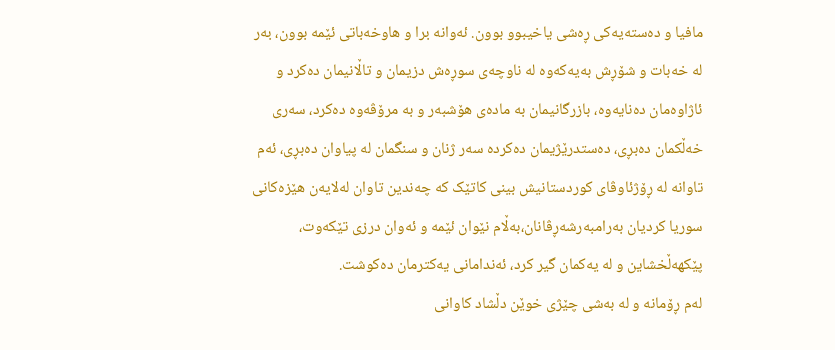مافیا و دەستەیەكی ڕەشی یاخیبوو بوون. ئەوانە برا و هاوخەباتی ئێمە بوون، بەر لە خەبات و شۆڕش بەیەكەوە لە ناوچەی سوڕەش دزیمان و تاڵانیمان دەكرد و ئاژاوەمان دەنایەوە، بازرگانیمان بە مادەی هۆشبەر و بە مرۆڤەوە دەكرد، سەری خەڵكمان دەبڕی، دەستدرێژیمان دەكردە سەر ژنان و سنگمان لە پیاوان دەبڕی، ئەم تاوانە لە ڕۆژئاوڤای کوردستانیش بینی کاتێک کە چەندین تاوان لەلایەن هێزەکانی سوریا کردیان بەرامبەرشەڕڤانان،بەڵام نێوان ئێمە و ئەوان درزی تێكەوت، پێكهەڵخشاین و لە یەكمان گیر كرد، ئەندامانی یەكترمان دەكوشت.
لەم ڕۆمانە و لە بەشی چێژی خوێن دڵشاد کاوانی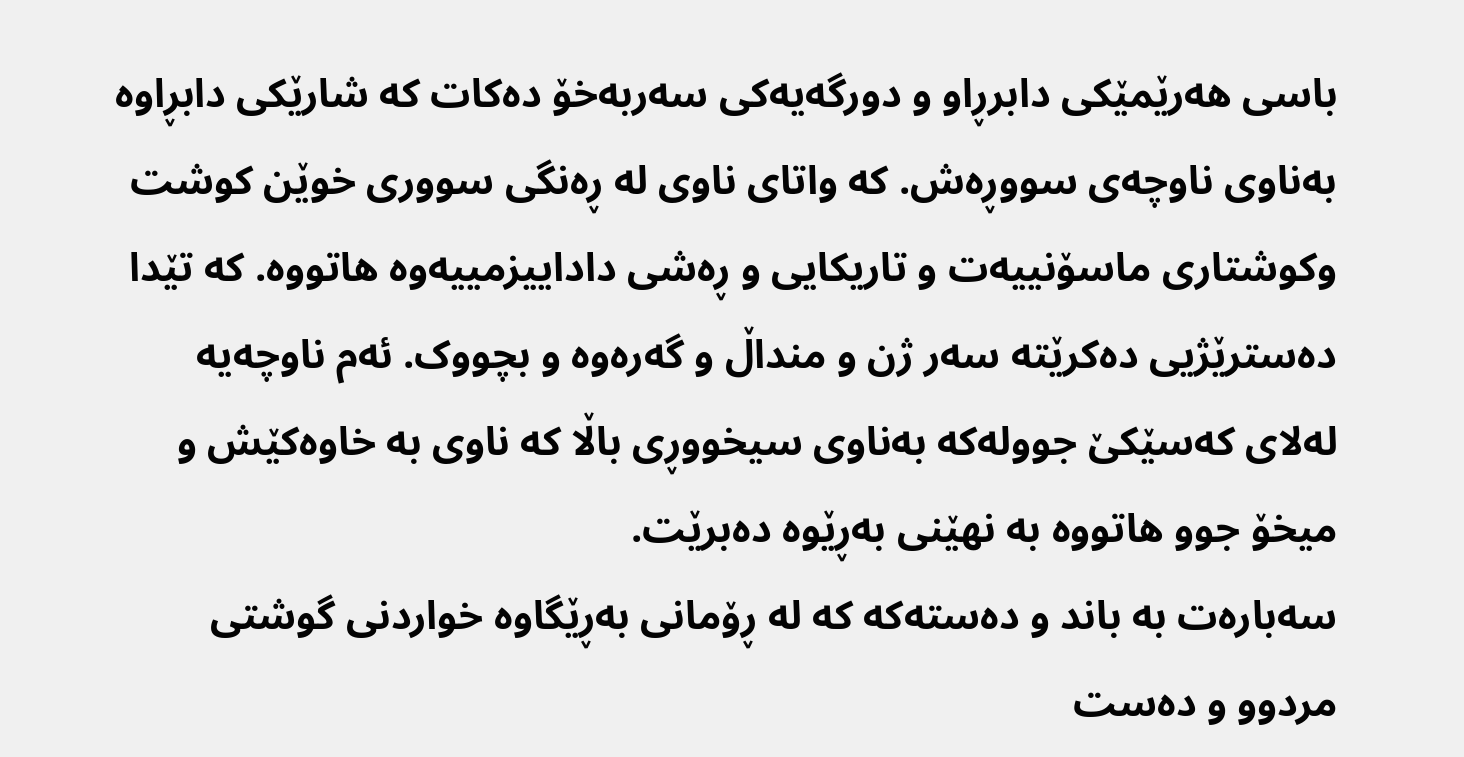باسی هەرێمێكی دابرڕاو و دورگەیەکی سەربەخۆ دەکات کە شارێکی دابڕاوە بەناوی ناوچەی سووڕەش. کە واتای ناوی لە ڕەنگی سووری خوێن کوشت وکوشتاری ماسۆنییەت و تاریکایی و ڕەشی داداییزمییەوە هاتووە. کە تێدا دەسترێژیی دەکرێتە سەر ژن و منداڵ و گەرەوە و بچووک. ئەم ناوچەیە لەلای کەسێکێ جوولەکە بەناوی سیخووڕی باڵا کە ناوی بە خاوەکێش و میخۆ جوو هاتووە بە نهێنی بەڕێوە دەبرێت.
سەبارەت بە باند و دەستەکە کە لە ڕۆمانی بەڕێگاوە خواردنی گوشتی مردوو و دەست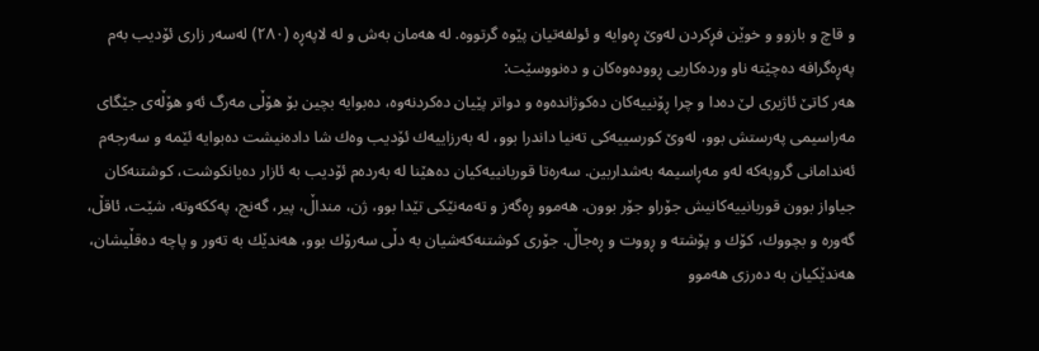و قاچ و بازوو و خوێن فڕکردن لەوێ ڕەوایە و ئولفەتیان پێوە گرتووە. لە هەمان بەش و لە لاپەڕە (٢٨٠) لەسەر زاری ئۆدیب بەم پەڕەگرافە دەچێتە ناو وردەکاریی ڕوودەوەکان و دەنووسێت:
هەر كاتێ‌ ئاژیری لێ دەدا و چرا ڕۆنییەكان دەكوژاندەوە و دواتر پێیان دەكردنەوە، دەبوایە بچین بۆ هۆڵی مەرگ ئەو هۆڵەی جێگای مەراسیمی پەرستش بوو، لەوێ‌ كورسییەكی تەنیا داندرا بوو، لە بەرزاییەك ئۆدیب وەك شا دادەنیشت دەبوایە ئێمە و سەرجەم ئەندامانی گروپەكە لەو مەڕاسیمە بەشداربین. سەرەتا قوربانییەكیان دەهێنا لە بەردەم ئۆدیب بە ئازار دەیانكوشت، كوشتنەكان جیاواز بوون قوربانییەكانیش جۆراو جۆر بوون. هەموو ڕەگەز و تەمەنێكی تێدا بوو، ژن، منداڵ، پیر، گەنج، پەككەوتە، شێت، ئاقڵ، گەورە و بچووك، كۆك و پۆشتە و ڕووت و ڕەجاڵ. جۆری كوشتنەكەشیان بە دڵی سەرۆك بوو، هەندێك بە تەور و پاچە دەقڵیشان، هەندێكیان بە دەرزی هەموو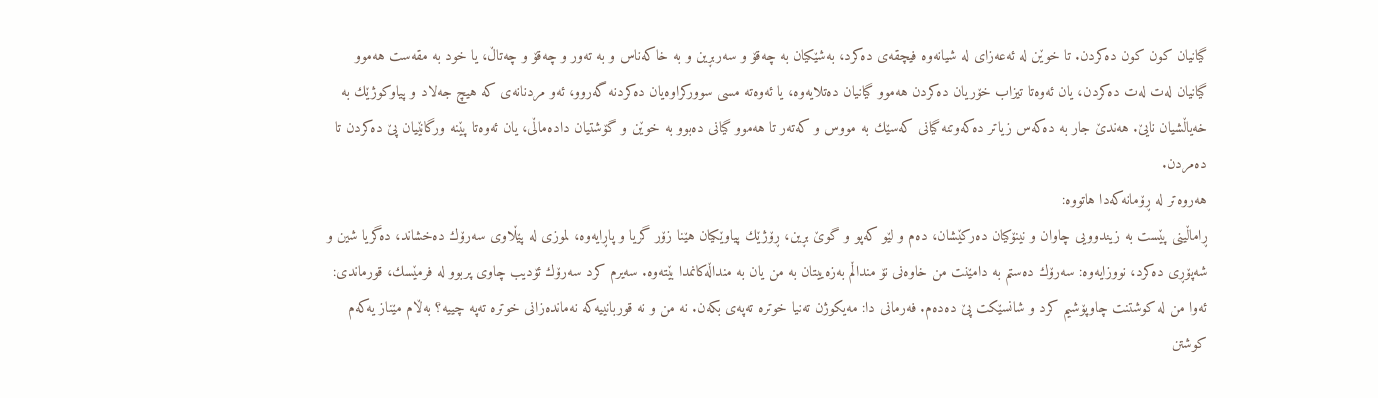گیانیان كون كون دەكردن. تا خوێن لە ئەعەزای لە شیانەوە فیچقەی دەكرد، بەشێكیان بە چەقۆ و سەربڕین و بە خاكەناس و بە تەور و چەقۆ و چەتاڵ، یا خود بە مقەست هەموو گیانیان لەت لەت دەكردن، یان ئەوەتا تیزاب خۆریان دەكردن هەموو گیانیان دەتلایەوە، یا ئەوەتە مسی سووركراوەیان دەكردنە گەروو، ئەو مردنانەی كە هیچ جەلاد و پیاوكوژێك بە خەیاڵشیان نایێ‌. هەندێ‌ جار بە دەكەس زیاتر دەكەوتنە گیانی كەسێك بە مووس و كەتەر تا هەموو گیانی دەبوو بە خوێن و گۆشتیان دادەماڵی، یان ئەوەتا پێنە ورگانێیان پێ دەكردن تا دەمردن.
هەروەتر لە ڕۆمانەکەدا هاتووە:
ڕاماڵینی پێست بە زیندوویی چاوان و نینۆكیان دەركێشان، دەم و لێو كەپو و گوێ‌ بڕین، ڕۆژێك پیاوێكیان هێنا زۆر گریا و پاڕایەوە، لموزی لە پێڵاوی سەرۆك دەخشاند، دەگریا شین و شەپۆڕی دەكرد، نووزایەوە: سەرۆك دەستم بە دامێنت من خاوەنی نۆ منداڵم بەزەییتان بە من یان بە منداڵەكانمدا بێتەوە. سەیرم كرد سەرۆك ئۆدیب چاوی پربوو لە فرمێسك، قورماندی: ئەوا من لە كوشتنت چاوپۆشیم كرد و شانسێكت پێ دەدەم. فەرمانی دا: مەیكوژن تەنیا خوترە تەپەی بكەن. نە من و نە قوربانییەكە نەماندەزانی خوترە تەپە چییە؟ بەڵام مێناز یەكەم كوشتن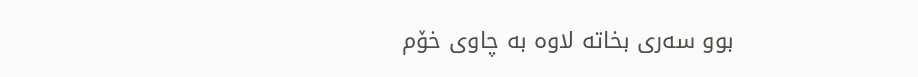بوو سەری بخاتە لاوە بە چاوی خۆم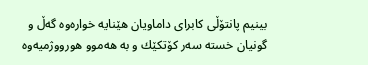بینیم پانتۆڵی كابرای داماویان هێنایە خوارەوە گەڵ و گونیان خستە سەر كۆتكێك و بە هەموو هورووژمیەوە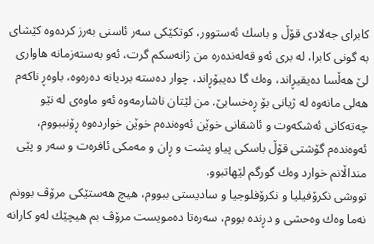كابرای جەلادی قۆڵ و باسك ئەستوور، كوتكێكی سەر ئاسنی بەرز كردەوە كێشای بە گونی كابرا، لە بری ئەو قەلەندەرە من ژانەسکم گرت، ئەو بەستەزمانە هاواری لێ هەڵسا دەیقیڕاند، وەك گا دەیبۆڕاند، چوار دەستە بردیانە دەرەوە، باوەڕ ناكەم هەلی مانەوە لە ژیانی بۆ ڕەخسابێ. من لێتان ناشارمەوە ئەو ماوەی لە نێو چەتەكانی ئەشكەوت و ئاشقانی خوێن ئەوەندەم خوێن خواردەوە ڕۆنببووم، ئەوەندەم گۆشتی قۆڵ باسكی پیاو پشت و ڕان و مەمكی ئافرەت و سەر و پێی منداڵانم خوارد وەك گورگم لێهاتبوو.
تووشی نكرۆفیلیا و نكرۆفلوجیا و سادیستی ببووم، هیچ هەستێكی مرۆڤ بوونم نەما وەك وەحشی و دڕندە بووم، سەرەتا دەمویست مرۆڤ بم هیچێك لەو كارانە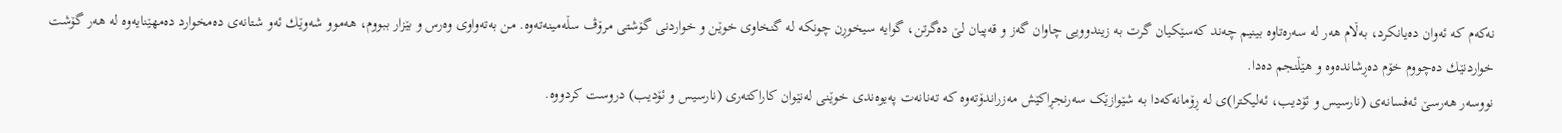نەكەم كە ئەوان دەیانكرد، بەڵام هەر لە سەرەتاوە بینیم چەند كەسێكیان گرت بە زیندوویی چاوان گەز و قەپیان لێ دەگرتن، گوایە سیخوڕن چونكە لە گنخاوی خوێن و خواردنی گۆشتی مرۆڤ سڵەمینەتەوە. من بەتەواوی وەرس و بێزار ببووم، هەموو شەوێك ئەو شتانەی دەمخوارد دەمهێنایەوە لە هەر گۆشت خواردنێك دەچووم خۆم دەڕشاندەوە و هێڵنجم دەدا.
نووسەر هەرسێ ئەفسانەی (نارسیس و ئۆدیب، ئەلیکترا)ی لە ڕۆمانەکەدا بە شێوازێک سەرنجڕاکێش مەزراندۆتەوە کە تەنانەت پەیوەندی خوێنی لەنێوان کاراکتەری (نارسیس و ئۆدیب) دروست کردووە.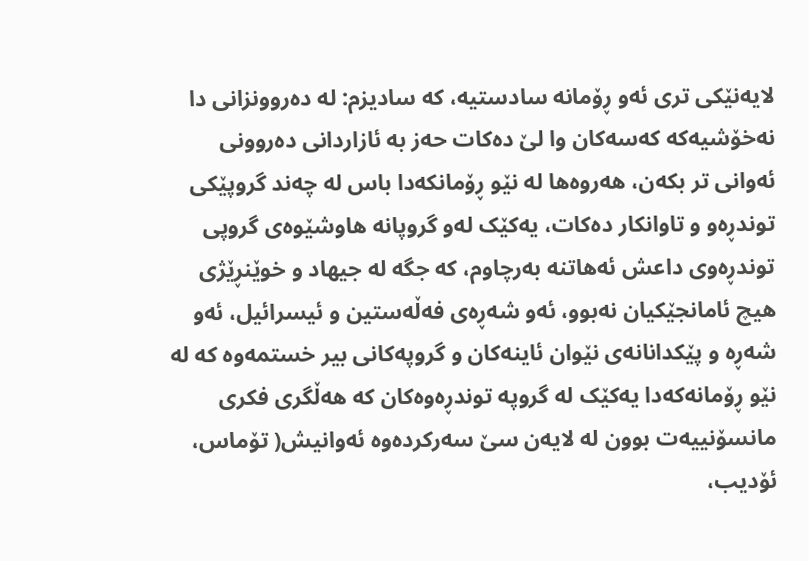لایەنێکی تری ئەو ڕۆمانە سادستیە، کە سادیزم: لە دەروونزانی دا نەخۆشیەکە کەسەکان وا لێ دەکات حەز بە ئازاردانی دەروونی ئەوانی تر بکەن، هەروەها لە نێو ڕۆمانکەدا باس لە چەند گروپێکی توندڕەو و تاوانکار دەکات، یەکێک لەو گروپانە هاوشێوەی گروپی توندڕەوی داعش ئەهاتنە بەرچاوم، کە جگە لە جیهاد و خوێنڕێژی هیچ ئامانجێکیان نەبوو، ئەو شەڕەی فەڵەستین و ئیسرائیل، ئەو شەڕە و پێکدانانەی نێوان ئاینەکان و گروپەکانی بیر خستمەوە کە لە نێو ڕۆمانەکەدا یەکێک لە گروپە توندڕەوەکان کە هەڵگری فکری مانسۆنییەت بوون لە لایەن سێ سەرکردەوە ئەوانیش( تۆماس، ئۆدیب،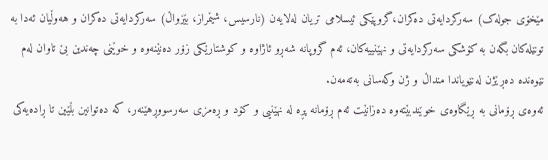مێخۆی جولەک) سەرکردایەتی دەکران،گروپێکی ئیسلامی تریان لەلایەن (نارسیس، شێمراز، بێزواڵ) سەرکردایەتی دەکران و هەوڵیان ئەدا بە تونێلەکان بگەن بە کۆشکی سەرکردایەتی و نهێنییەکان، ئەم گروپانە شەڕو ئاژاوە و کوشتارێکی زۆر دەنێنەوە و خوێنی چەندین بێ تاوان لەم نێوەندە دەڕێژن لەنێویاندا منداڵ و ژن وکەسانی بەتەمەن.
ئەوەی ڕۆمانی بە ڕێگاوەی خوێندبێتەوە دەزانێت ئەم ڕۆمانە پڕە لە نهێنیی و کۆد و ڕەمزی سەرسووڕهێنەر، کە دەتوانین بڵێین تا ڕادەیەکی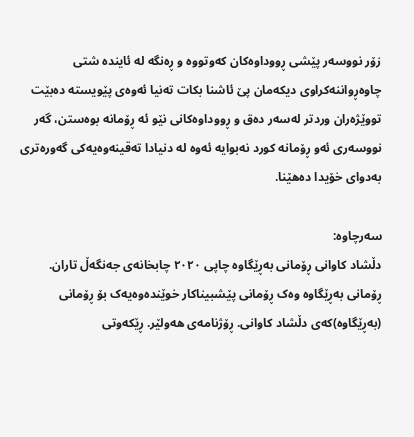زۆر نووسەر پێشی ڕووداوەکان کەوتووە و ڕەنگە لە ئایندە شتی چاوەڕواننەکراوی دیکەمان پێ ئاشنا بکات تەنیا ئەوەی پێویستە دەبێت تووێژەران وردتر لەسەر دەق و ڕووداوەکانی نێو ئە ڕۆمانە بوەستن، گەر نووسەری ئەو ڕۆمانە کورد نەبوایە ئەوە لە دنیادا تەقینەوەیەکی گەورەتری بەدوای خۆیدا دەهێنا.

سەرچاوە:
دڵشاد کاوانی ڕۆمانی بەڕێگاوە چاپی ٢٠٢٠ چابخانەی جەنگەڵ تاران.
ڕۆمانی بەڕێگاوە وەک ڕۆمانی پێشبیناکار خوێندەوەیەک بۆ ڕۆمانی (بەڕێگاوە)کەی دڵشاد کاوانی. ڕۆژنامەی هەولێر. ڕێکەوتی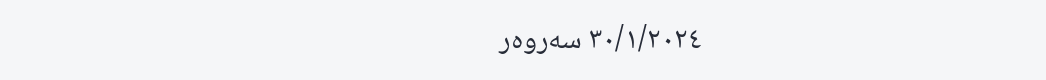٣٠/١/٢٠٢٤ سه‌روه‌ر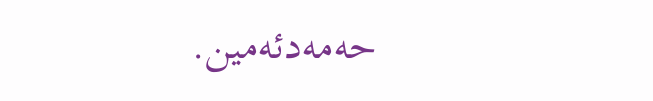حەمەدئەمین.